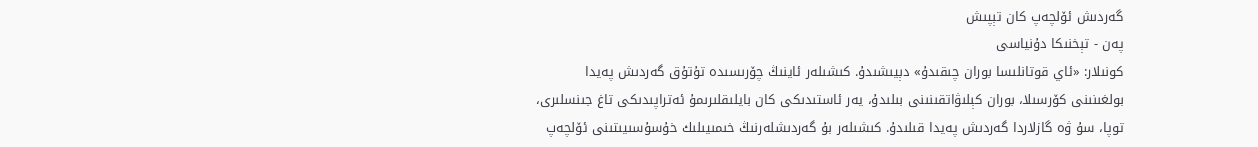گەردىش ئۆلچەپ كان تېپىش
پەن - تېخنىكا دۇنياسى
كونىلار: «ئاي قوتانلىسا بوران چىقىدۇ» دېيىشىدۇ. كىشىلەر ئاينىڭ چۆرىسىدە تۇتۇق گەردىش پەيدا بولغىنىنى كۆرسىلا، بوران كېلىۋاتقىنىنى بىلىدۇ، يەر ئاستىدىكى كان بايلىقلىرىمۇ ئەتراپىدىكى تاغ جىنسلىرى، توپا، سۇ ۋە گازلاردا گەردىش پەيدا قىلىدۇ. كىشىلەر بۇ گەردىشلەرنىڭ خىمىيىلىك خۇسۇسىيىتىنى ئۆلچەپ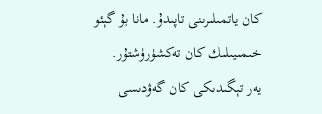كان ياتمىلىرىنى تاپىدۇ. مانا بۇ گېئو خىمىيىلىك كان تەكشۈرۈشتۇر.
يەر تېگىدىكى كان گەۋدىسى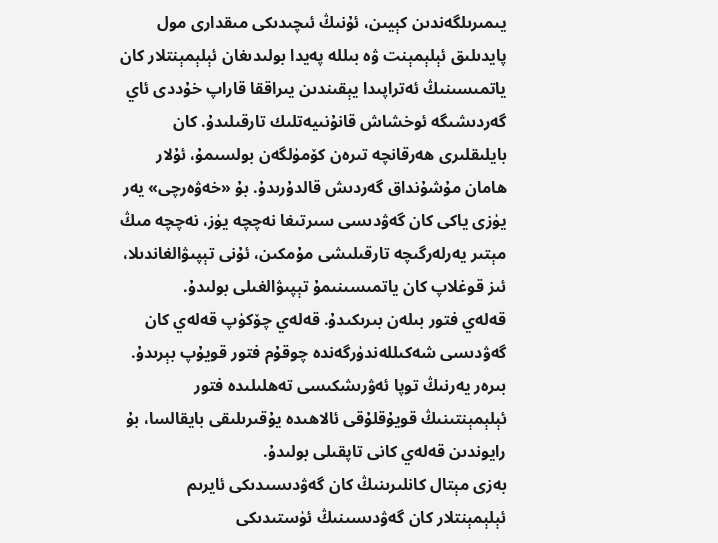يىمىرىلگەندىن كېيىن، ئۇنىڭ ئىچىدىكى مىقدارى مول پايدىلىق ئېلېمېنت ۋە بىللە پەيدا بولىدىغان ئېلېمېنتلار كان ياتمىسىنىڭ ئەتراپىدا يېقىندىن يىراققا قاراپ خۇددى ئاي گەردىشىگە ئوخشاش قانۇنىيەتلىك تارقىلىدۇ. كان بايلىقلىرى ھەرقانچە تىرەن كۆمۈلگەن بولسىمۇ، ئۇلار ھامان مۇشۇنداق گەردىش قالدۇرىدۇ. بۇ «خەۋەرچى» يەر يۈزى ياكى كان گەۋدىسى سىرتىغا نەچچە يۈز، نەچچە مىڭ مېتىر يەرلەرگىچە تارقىلىشى مۇمكىن، ئۇنى تېپىۋالغاندىلا، ئىز قوغلاپ كان ياتمىسىنىمۇ تېپىۋالغىلى بولىدۇ.
قەلەي فتور بىلەن بىرىكىدۇ. قەلەي چۆكۈپ قەلەي كان گەۋدىسى شەكىللەندۈرگەندە چوقۇم فتور قويۇپ بېرىدۇ. بىرەر يەرنىڭ توپا ئەۋرىشكىسى تەھلىلىدە فتور ئېلېمېنتىنىڭ قويۇقلۇقى ئالاھىدە يۇقىرىلىقى بايقالسا، بۇ رايوندىن قەلەي كانى تاپقىلى بولىدۇ.
بەزى مېتال كانلىرىنىڭ كان گەۋدىسىدىكى ئايرىم ئېلېمېنتلار كان گەۋدىسىنىڭ ئۈستىدىكى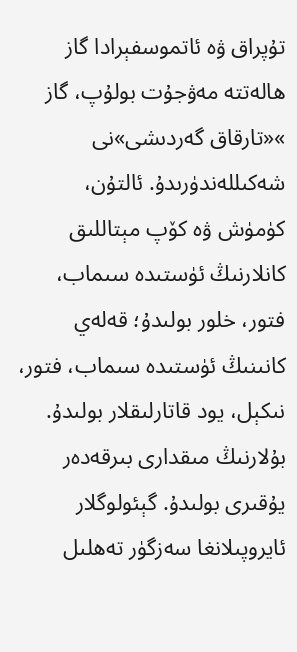تۇپراق ۋە ئاتموسفېرادا گاز ھالەتتە مەۋجۇت بولۇپ، گاز »«تارقاق گەردىشى»نى شەكىللەندۈرىدۇ. ئالتۇن، كۈمۈش ۋە كۆپ مېتاللىق كانلارنىڭ ئۈستىدە سىماب، فتور، خلور بولىدۇ؛ قەلەي كانىنىڭ ئۈستىدە سىماب، فتور، نىكېل، يود قاتارلىقلار بولىدۇ. بۇلارنىڭ مىقدارى بىرقەدەر يۇقىرى بولىدۇ. گېئولوگلار ئايروپىلانغا سەزگۈر تەھلىل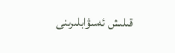قىلىش ئەسۋابلىرىنى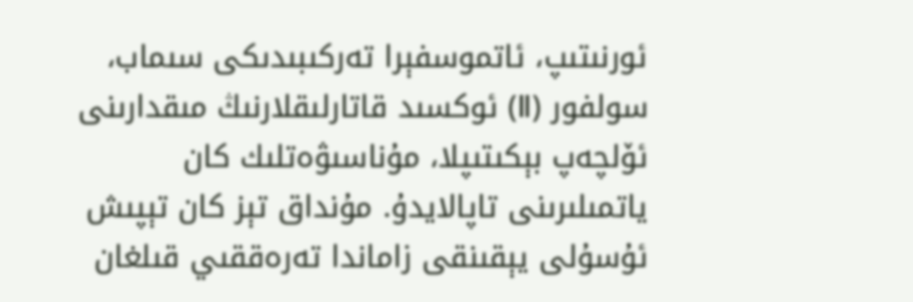ئورنىتىپ، ئاتموسفېرا تەركىبىدىكى سىماب، سولفور (Ⅱ) ئوكسىد قاتارلىقلارنىڭ مىقدارىنى ئۆلچەپ بېكىتىپلا، مۇناسىۋەتلىك كان ياتمىلىرىنى تاپالايدۇ. مۇنداق تېز كان تېپىش ئۇسۇلى يېقىنقى زاماندا تەرەققىي قىلغان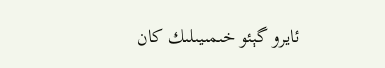ئايرو گېئو خىمىيىلىك كان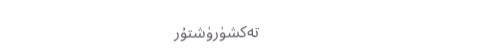تەكشۈرۈشتۇر